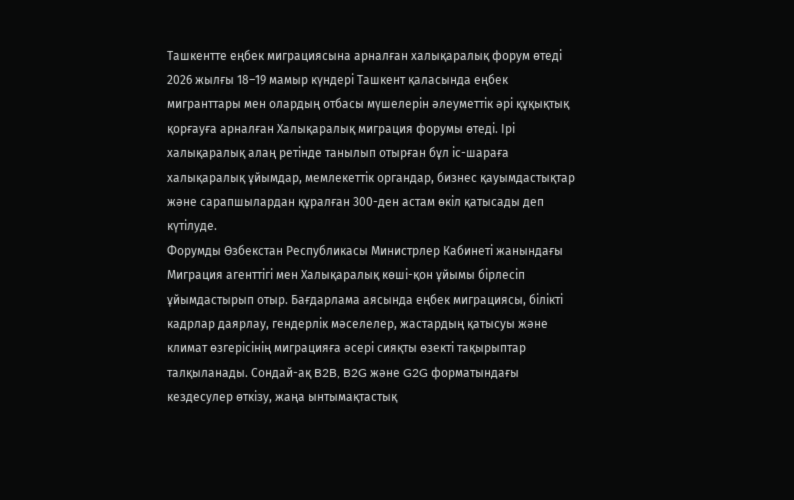Ташкентте еңбек миграциясына арналған халықаралық форум өтеді
2026 жылғы 18–19 мамыр күндері Ташкент қаласында еңбек мигранттары мен олардың отбасы мүшелерін әлеуметтік әрі құқықтық қорғауға арналған Халықаралық миграция форумы өтеді. Ірі халықаралық алаң ретінде танылып отырған бұл іс-шараға халықаралық ұйымдар, мемлекеттік органдар, бизнес қауымдастықтар және сарапшылардан құралған 300-ден астам өкіл қатысады деп күтілуде.
Форумды Өзбекстан Республикасы Министрлер Кабинеті жанындағы Миграция агенттігі мен Халықаралық көші-қон ұйымы бірлесіп ұйымдастырып отыр. Бағдарлама аясында еңбек миграциясы, білікті кадрлар даярлау, гендерлік мәселелер, жастардың қатысуы және климат өзгерісінің миграцияға әсері сияқты өзекті тақырыптар талқыланады. Сондай-ақ B2B, B2G және G2G форматындағы кездесулер өткізу, жаңа ынтымақтастық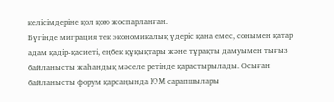келісімдеріне қол қою жоспарланған.
Бүгінде миграция тек экономикалық үдеріс қана емес, сонымен қатар адам қадір-қасиеті, еңбек құқықтары және тұрақты дамуымен тығыз байланысты жаһандық мәселе ретінде қарастырылады. Осыған байланысты форум қарсаңында IOM сарапшылары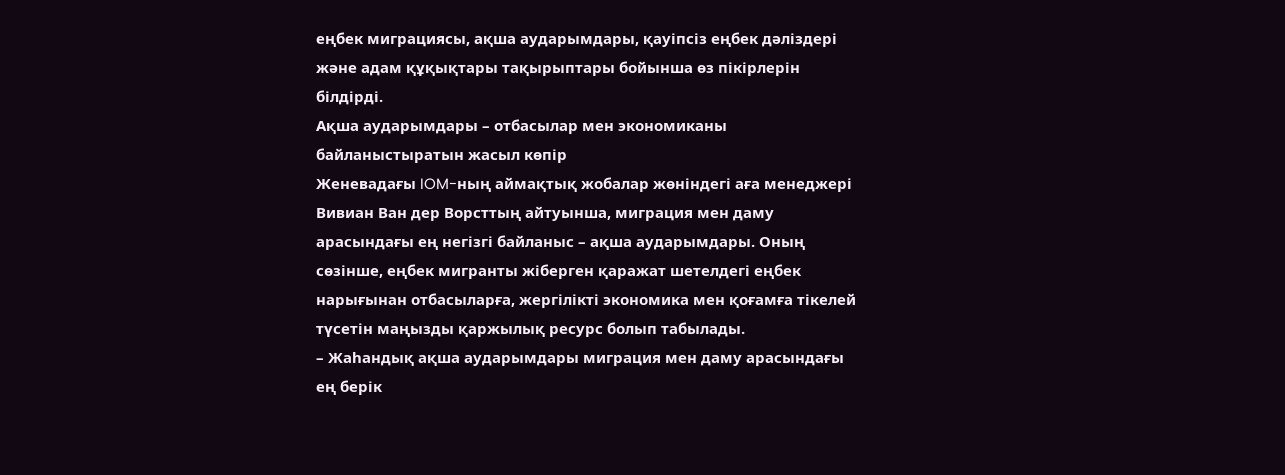еңбек миграциясы, ақша аударымдары, қауіпсіз еңбек дәліздері және адам құқықтары тақырыптары бойынша өз пікірлерін білдірді.
Ақша аударымдары – отбасылар мен экономиканы байланыстыратын жасыл көпір
Женевадағы IOM-ның аймақтық жобалар жөніндегі аға менеджері Вивиан Ван дер Ворсттың айтуынша, миграция мен даму арасындағы ең негізгі байланыс – ақша аударымдары. Оның сөзінше, еңбек мигранты жіберген қаражат шетелдегі еңбек нарығынан отбасыларға, жергілікті экономика мен қоғамға тікелей түсетін маңызды қаржылық ресурс болып табылады.
– Жаһандық ақша аударымдары миграция мен даму арасындағы ең берік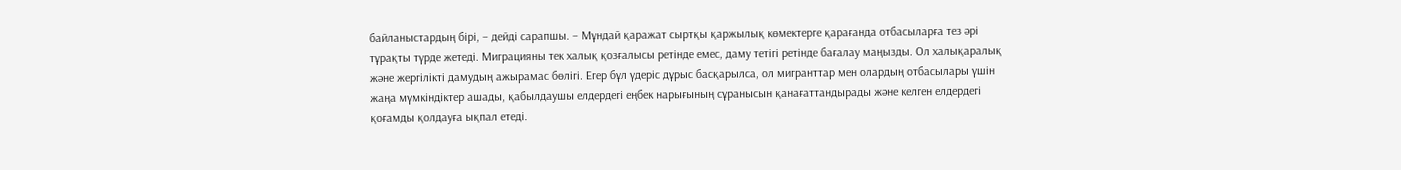байланыстардың бірі, – дейді сарапшы. – Мұндай қаражат сыртқы қаржылық көмектерге қарағанда отбасыларға тез әрі тұрақты түрде жетеді. Миграцияны тек халық қозғалысы ретінде емес, даму тетігі ретінде бағалау маңызды. Ол халықаралық және жергілікті дамудың ажырамас бөлігі. Егер бұл үдеріс дұрыс басқарылса, ол мигранттар мен олардың отбасылары үшін жаңа мүмкіндіктер ашады, қабылдаушы елдердегі еңбек нарығының сұранысын қанағаттандырады және келген елдердегі қоғамды қолдауға ықпал етеді.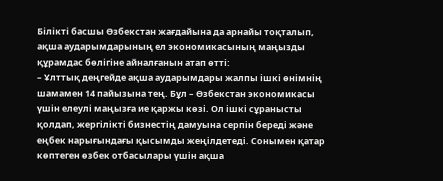Білікті басшы Өзбекстан жағдайына да арнайы тоқталып, ақша аударымдарының ел экономикасының маңызды құрамдас бөлігіне айналғанын атап өтті:
– Ұлттық деңгейде ақша аударымдары жалпы ішкі өнімнің шамамен 14 пайызына тең. Бұл – Өзбекстан экономикасы үшін елеулі маңызға ие қаржы көзі. Ол ішкі сұранысты қолдап, жергілікті бизнестің дамуына серпін береді және еңбек нарығындағы қысымды жеңілдетеді. Сонымен қатар көптеген өзбек отбасылары үшін ақша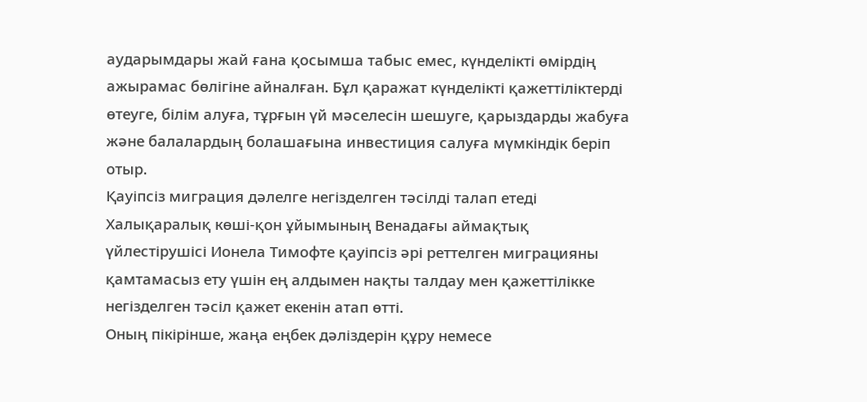аударымдары жай ғана қосымша табыс емес, күнделікті өмірдің ажырамас бөлігіне айналған. Бұл қаражат күнделікті қажеттіліктерді өтеуге, білім алуға, тұрғын үй мәселесін шешуге, қарыздарды жабуға және балалардың болашағына инвестиция салуға мүмкіндік беріп отыр.
Қауіпсіз миграция дәлелге негізделген тәсілді талап етеді
Халықаралық көші-қон ұйымының Венадағы аймақтық үйлестірушісі Ионела Тимофте қауіпсіз әрі реттелген миграцияны қамтамасыз ету үшін ең алдымен нақты талдау мен қажеттілікке негізделген тәсіл қажет екенін атап өтті.
Оның пікірінше, жаңа еңбек дәліздерін құру немесе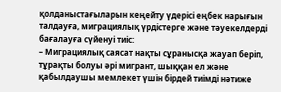қолданыстағыларын кеңейту үдерісі еңбек нарығын талдауға, миграциялық үрдістерге және тәуекелдерді бағалауға сүйенуі тиіс:
– Миграциялық саясат нақты сұранысқа жауап беріп, тұрақты болуы әрі мигрант, шыққан ел және қабылдаушы мемлекет үшін бірдей тиімді нәтиже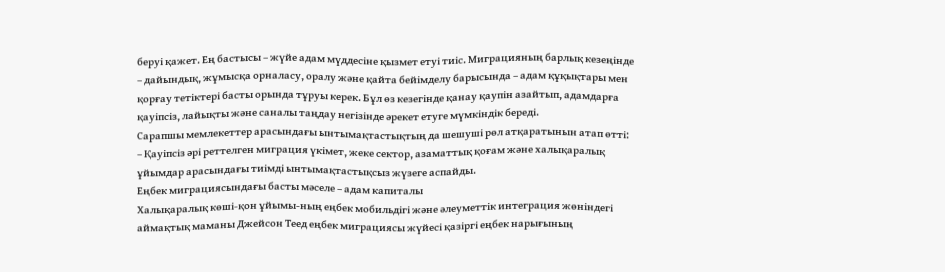беруі қажет. Ең бастысы – жүйе адам мүддесіне қызмет етуі тиіс. Миграцияның барлық кезеңінде – дайындық, жұмысқа орналасу, оралу және қайта бейімделу барысында – адам құқықтары мен қорғау тетіктері басты орында тұруы керек. Бұл өз кезегінде қанау қаупін азайтып, адамдарға қауіпсіз, лайықты және саналы таңдау негізінде әрекет етуге мүмкіндік береді.
Сарапшы мемлекеттер арасындағы ынтымақтастықтың да шешуші рөл атқаратынын атап өтті:
– Қауіпсіз әрі реттелген миграция үкімет, жеке сектор, азаматтық қоғам және халықаралық ұйымдар арасындағы тиімді ынтымақтастықсыз жүзеге аспайды.
Еңбек миграциясындағы басты мәселе – адам капиталы
Халықаралық көші-қон ұйымы-ның еңбек мобильдігі және әлеуметтік интеграция жөніндегі аймақтық маманы Джейсон Теед еңбек миграциясы жүйесі қазіргі еңбек нарығының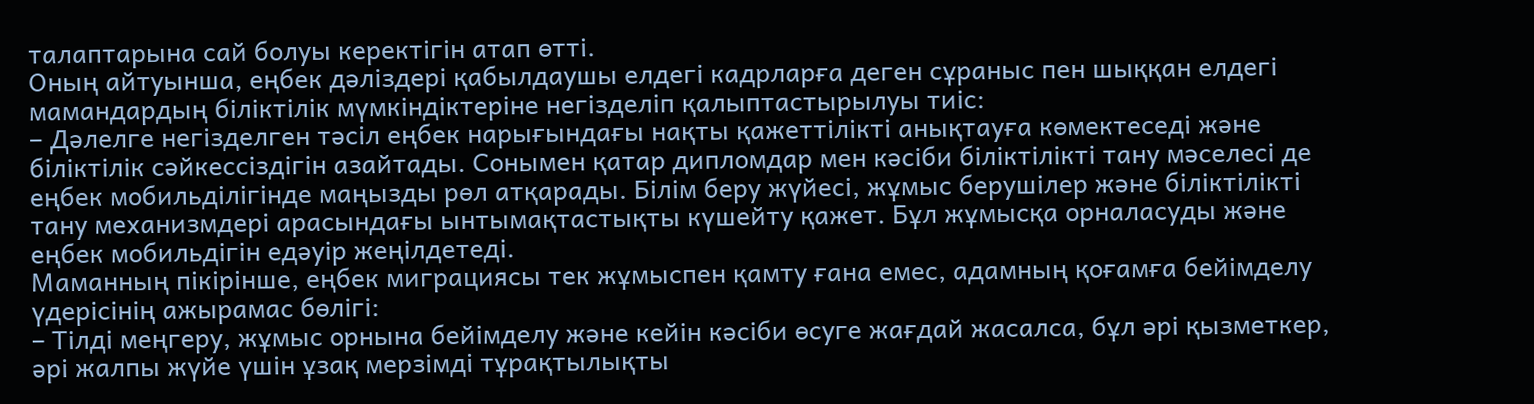талаптарына сай болуы керектігін атап өтті.
Оның айтуынша, еңбек дәліздері қабылдаушы елдегі кадрларға деген сұраныс пен шыққан елдегі мамандардың біліктілік мүмкіндіктеріне негізделіп қалыптастырылуы тиіс:
– Дәлелге негізделген тәсіл еңбек нарығындағы нақты қажеттілікті анықтауға көмектеседі және біліктілік сәйкессіздігін азайтады. Сонымен қатар дипломдар мен кәсіби біліктілікті тану мәселесі де еңбек мобильділігінде маңызды рөл атқарады. Білім беру жүйесі, жұмыс берушілер және біліктілікті тану механизмдері арасындағы ынтымақтастықты күшейту қажет. Бұл жұмысқа орналасуды және еңбек мобильдігін едәуір жеңілдетеді.
Маманның пікірінше, еңбек миграциясы тек жұмыспен қамту ғана емес, адамның қоғамға бейімделу үдерісінің ажырамас бөлігі:
– Тілді меңгеру, жұмыс орнына бейімделу және кейін кәсіби өсуге жағдай жасалса, бұл әрі қызметкер, әрі жалпы жүйе үшін ұзақ мерзімді тұрақтылықты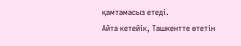қамтамасыз етеді.
Айта кетейік, Ташкентте өтетін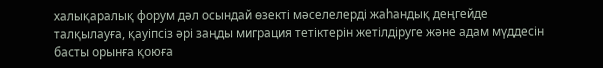халықаралық форум дәл осындай өзекті мәселелерді жаһандық деңгейде талқылауға, қауіпсіз әрі заңды миграция тетіктерін жетілдіруге және адам мүддесін басты орынға қоюға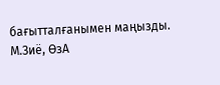бағытталғанымен маңызды.
М.Зиё, ӨзА